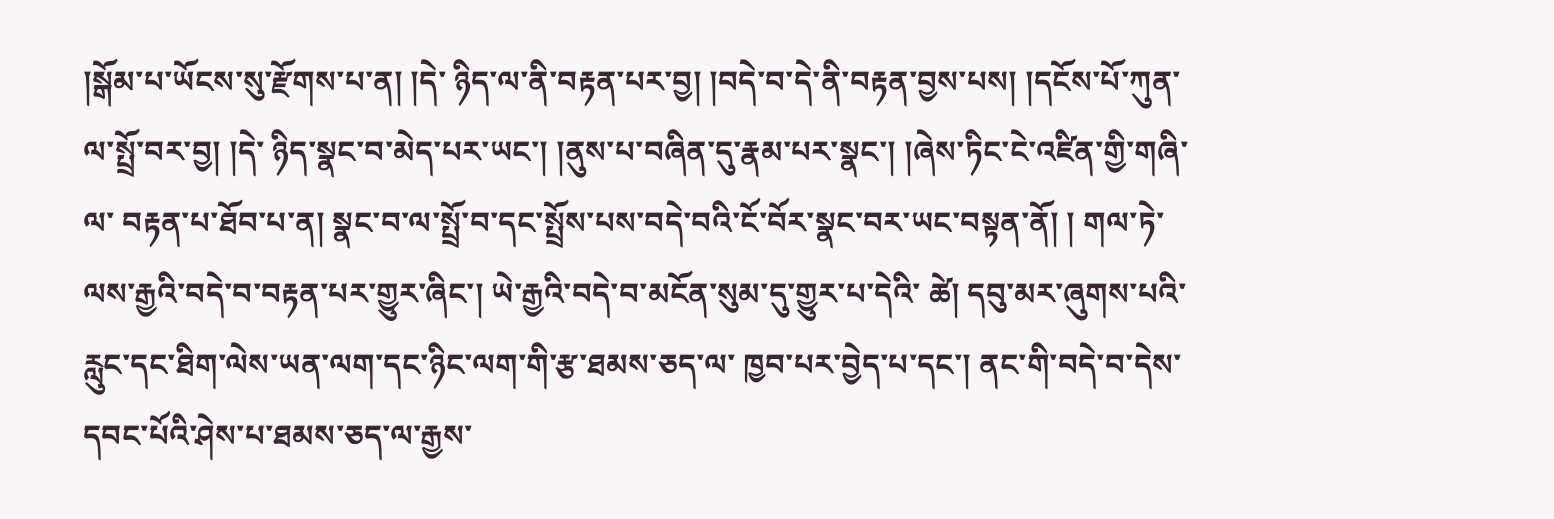།སྒོམ་པ་ཡོངས་སུ་རྫོགས་པ་ན། །དེ་ ཉིད་ལ་ནི་བརྟན་པར་བྱ། །བདེ་བ་དེ་ནི་བརྟན་བྱས་པས། །དངོས་པོ་ཀུན་ལ་སྤྲོ་བར་བྱ། །དེ་ ཉིད་སྣང་བ་མེད་པར་ཡང་། །ནུས་པ་བཞིན་དུ་རྣམ་པར་སྣང་། །ཞེས་ཏིང་ངེ་འཛིན་གྱི་གཞི་ལ་ བརྟན་པ་ཐོབ་པ་ན། སྣང་བ་ལ་སྤྲོ་བ་དང་སྤྲོས་པས་བདེ་བའི་ངོ་བོར་སྣང་བར་ཡང་བསྟན་ནོ། ། གལ་ཏེ་ལས་རྒྱའི་བདེ་བ་བརྟན་པར་གྱུར་ཞིང་། ཡེ་རྒྱའི་བདེ་བ་མངོན་སུམ་དུ་གྱུར་པ་དེའི་ ཚེ། དབུ་མར་ཞུགས་པའི་རླུང་དང་ཐིག་ལེས་ཡན་ལག་དང་ཉིང་ལག་གི་རྩ་ཐམས་ཅད་ལ་ ཁྱབ་པར་བྱེད་པ་དང་། ནང་གི་བདེ་བ་དེས་དབང་པོའི་ཤེས་པ་ཐམས་ཅད་ལ་རྒྱས་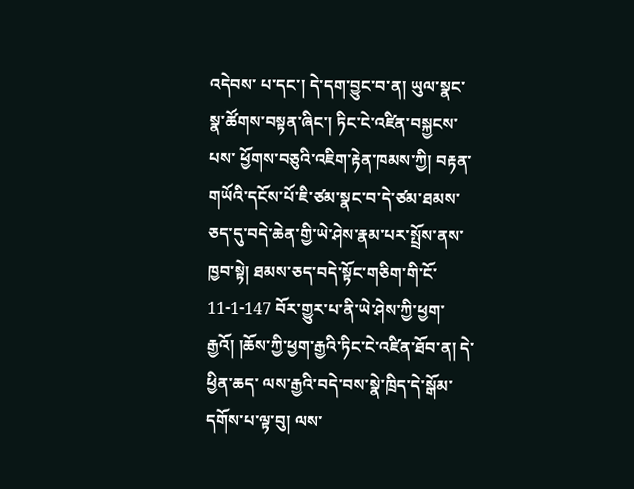འདེབས་ པ་དང་། དེ་དག་བྱུང་བ་ན། ཡུལ་སྣང་སྣ་ཚོགས་བསྟན་ཞིང་། ཏིང་ངེ་འཛིན་བསྐྱངས་པས་ ཕྱོགས་བཅུའི་འཇིག་རྟེན་ཁམས་ཀྱི། བརྟན་གཡོའི་དངོས་པོ་ཇི་ཙམ་སྣང་བ་དེ་ཙམ་ཐམས་ ཅད་དུ་བདེ་ཆེན་གྱི་ཡེ་ཤེས་རྣམ་པར་སྤྲོས་ནས་ཁྱབ་སྟེ། ཐམས་ཅད་བདེ་སྟོང་གཅིག་གི་ངོ་ 11-1-147 བོར་གྱུར་པ་ནི་ཡེ་ཤེས་ཀྱི་ཕྱག་རྒྱའོ། །ཆོས་ཀྱི་ཕྱག་རྒྱའི་ཏིང་ངེ་འཛིན་ཐོབ་ན། དེ་ཕྱིན་ཆད་ ལས་རྒྱའི་བདེ་བས་སྣེ་ཁྲིད་དེ་སྒོམ་དགོས་པ་ལྟ་བུ། ལས་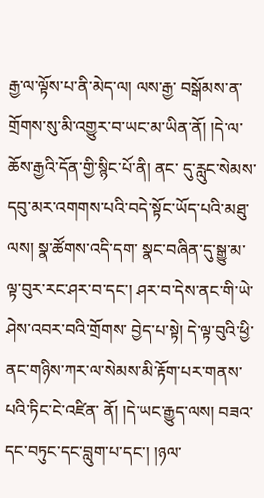རྒྱ་ལ་ལྟོས་པ་ནི་མེད་ལ། ལས་རྒྱ་ བསྒོམས་ན་གྲོགས་སུ་མི་འགྱུར་བ་ཡང་མ་ཡིན་ནོ། །དེ་ལ་ཆོས་རྒྱའི་དོན་གྱི་སྙིང་པོ་ནི། ནང་ དུ་རླུང་སེམས་དབུ་མར་འགགས་པའི་བདེ་སྟོང་ཡོད་པའི་མཐུ་ལས། སྣ་ཚོགས་འདི་དག་ སྣང་བཞིན་དུ་སྒྱུ་མ་ལྟ་བུར་རང་ཤར་བ་དང་། ཤར་བ་དེས་ནང་གི་ཡེ་ཤེས་འབར་བའི་གྲོགས་ བྱེད་པ་སྟེ། དེ་ལྟ་བུའི་ཕྱི་ནང་གཉིས་ཀར་ལ་སེམས་མི་རྟོག་པར་གནས་པའི་ཏིང་ངེ་འཛིན་ ནོ། །དེ་ཡང་རྒྱུད་ལས། བཟའ་དང་བཏུང་དང་བླུག་པ་དང་། །ཉལ་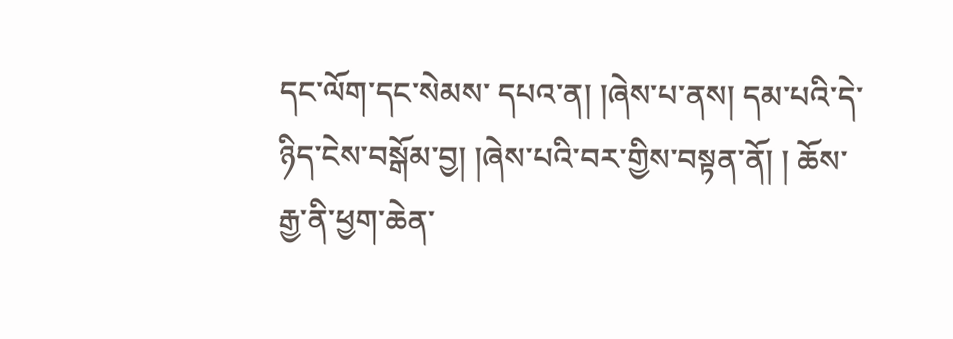དང་ལོག་དང་སེམས་ དཔའ་ན། །ཞེས་པ་ནས། དམ་པའི་དེ་ཉིད་ངེས་བསྒོམ་བྱ། །ཞེས་པའི་བར་གྱིས་བསྟན་ནོ། ། ཆོས་རྒྱ་ནི་ཕྱག་ཆེན་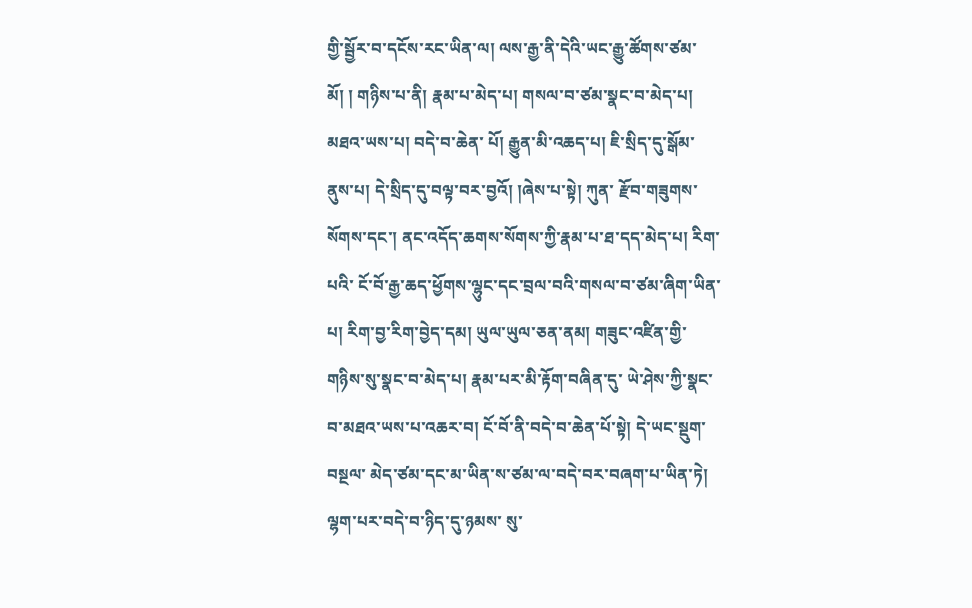གྱི་སྦྱོར་བ་དངོས་རང་ཡིན་ལ། ལས་རྒྱ་ནི་དེའི་ཡང་རྒྱུ་ཚོགས་ཙམ་མོ། ། གཉིས་པ་ནི། རྣམ་པ་མེད་པ། གསལ་བ་ཙམ་སྣང་བ་མེད་པ། མཐའ་ཡས་པ། བདེ་བ་ཆེན་ པོ། རྒྱུན་མི་འཆད་པ། ཇི་སྲིད་དུ་སྒོམ་ནུས་པ། དེ་སྲིད་དུ་བལྟ་བར་བྱའོ། །ཞེས་པ་སྟེ། ཀུན་ རྫོབ་གཟུགས་སོགས་དང་། ནང་འདོད་ཆགས་སོགས་ཀྱི་རྣམ་པ་ཐ་དད་མེད་པ། རིག་པའི་ ངོ་བོ་རྒྱ་ཆད་ཕྱོགས་ལྷུང་དང་བྲལ་བའི་གསལ་བ་ཙམ་ཞིག་ཡིན་པ། རིག་བྱ་རིག་བྱེད་དམ། ཡུལ་ཡུལ་ཅན་ནམ། གཟུང་འཛིན་གྱི་གཉིས་སུ་སྣང་བ་མེད་པ། རྣམ་པར་མི་རྟོག་བཞིན་དུ་ ཡེ་ཤེས་ཀྱི་སྣང་བ་མཐའ་ཡས་པ་འཆར་བ། ངོ་བོ་ནི་བདེ་བ་ཆེན་པོ་སྟེ། དེ་ཡང་སྡུག་བསྔལ་ མེད་ཙམ་དང་མ་ཡིན་ས་ཙམ་ལ་བདེ་བར་བཞག་པ་ཡིན་ཏེ། ལྷག་པར་བདེ་བ་ཉིད་དུ་ཉམས་ སུ་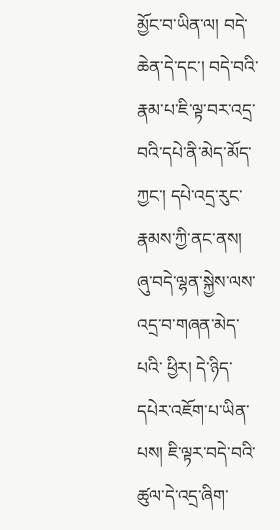མྱོང་བ་ཡིན་ལ། བདེ་ཆེན་དེ་དང་། བདེ་བའི་རྣམ་པ་ཇི་ལྟ་བར་འདྲ་བའི་དཔེ་ནི་མེད་མོད་ ཀྱང་། དཔེ་འདྲ་རུང་རྣམས་ཀྱི་ནང་ནས། ཞུ་བདེ་ལྷན་སྐྱེས་ལས་འདྲ་བ་གཞན་མེད་པའི་ ཕྱིར། དེ་ཉིད་དཔེར་འཇོག་པ་ཡིན་པས། ཇི་ལྟར་བདེ་བའི་ཚུལ་དེ་འདྲ་ཞིག་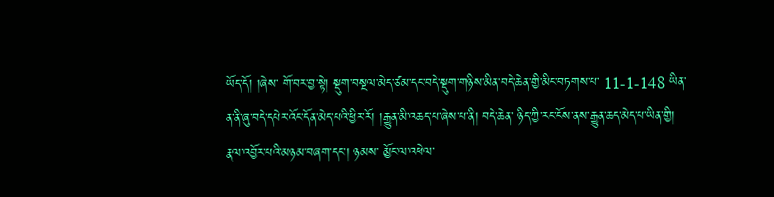ཡོད་དོ། །ཞེས་ གོ་བར་བྱ་སྟེ། སྡུག་བསྔལ་མེད་ཙམ་དང་བདེ་སྡུག་གཉིས་མིན་བདེ་ཆེན་གྱི་མིང་བཏགས་པ་ 11-1-148 ཡིན་ན་ནི་ཞུ་བདེ་དཔེར་འོང་དོན་མེད་པའི་ཕྱིར་རོ། །རྒྱུན་མི་འཆད་པ་ཞེས་པ་ནི། བདེ་ཆེན་ ཉིད་ཀྱི་རང་ངོས་ནས་རྒྱུན་ཆད་མེད་པ་ཡིན་གྱི། རྣལ་འབྱོར་པའི་མཉམ་བཞག་དང་། ཉམས་ མྱོང་ལ་འཕེལ་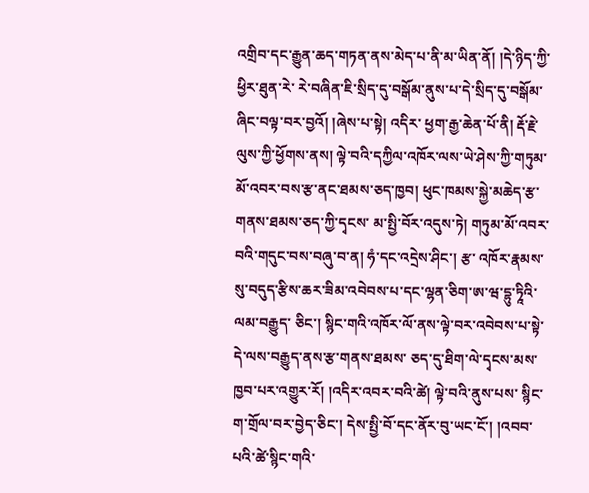འགྲིབ་དང་རྒྱུན་ཆད་གཏན་ནས་མེད་པ་ནི་མ་ཡིན་ནོ། །དེ་ཉིད་ཀྱི་ཕྱིར་ཐུན་རེ་ རེ་བཞིན་ཇི་སྲིད་དུ་བསྒོམ་ནུས་པ་དེ་སྲིད་དུ་བསྒོམ་ཞིང་བལྟ་བར་བྱའོ། །ཞེས་པ་སྟེ། འདིར་ ཕྱག་རྒྱ་ཆེན་པོ་ནི། རྡོ་རྗེ་ལུས་ཀྱི་ཕྱོགས་ནས། ལྟེ་བའི་དཀྱིལ་འཁོར་ལས་ཡེ་ཤེས་ཀྱི་གཏུམ་ མོ་འབར་བས་རྩ་ནང་ཐམས་ཅད་ཁྱབ། ཕུང་ཁམས་སྐྱེ་མཆེད་རྩ་གནས་ཐམས་ཅད་ཀྱི་དྭངས་ མ་སྤྱི་བོར་འདུས་ཏེ། གཏུམ་མོ་འབར་བའི་གདུང་བས་བཞུ་བ་ན། ཧཾ་དང་འདྲེས་ཤིང་། རྩ་ འཁོར་རྣམས་སུ་བདུད་རྩིས་ཆར་ཟིམ་འབེབས་པ་དང་ལྷན་ཅིག་ཨ་ཝ་དྷུ་ཏཱིའི་ལམ་བརྒྱུད་ ཅིང་། སྙིང་གའི་འཁོར་ལོ་ནས་ལྟེ་བར་འབེབས་པ་སྟེ་དེ་ལས་བརྒྱུད་ནས་རྩ་གནས་ཐམས་ ཅད་དུ་ཐིག་ལེ་དྭངས་མས་ཁྱབ་པར་འགྱུར་རོ། །འདིར་འབར་བའི་ཚེ། ལྟེ་བའི་ནུས་པས་ སྙིང་ག་གྲོལ་བར་བྱེད་ཅིང་། དེས་སྤྱི་བོ་དང་ནོར་བུ་ཡང་ངོ་། །འབབ་པའི་ཚེ་སྙིང་གའི་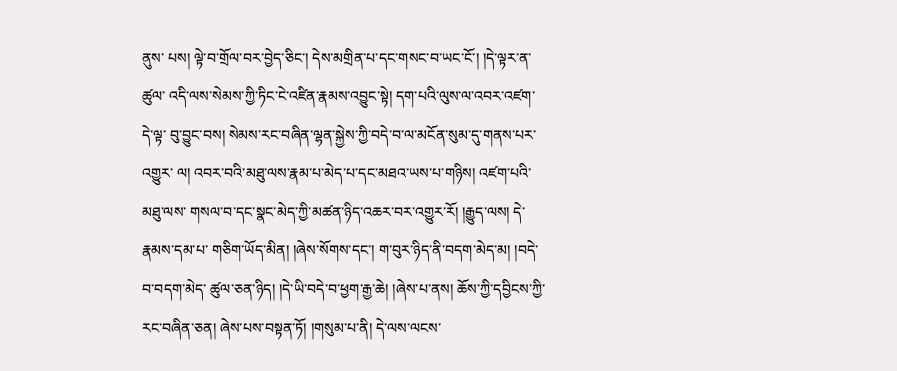ནུས་ པས། ལྟེ་བ་གྲོལ་བར་བྱེད་ཅིང་། དེས་མགྲིན་པ་དང་གསང་བ་ཡང་ངོ་། །དེ་ལྟར་ན་ཚུལ་ འདི་ལས་སེམས་ཀྱི་ཏིང་ངེ་འཛིན་རྣམས་འབྱུང་སྟེ། དག་པའི་ལུས་ལ་འབར་འཛག་དེ་ལྟ་ བུ་བྱུང་བས། སེམས་རང་བཞིན་ལྷན་སྐྱེས་ཀྱི་བདེ་བ་ལ་མངོན་སུམ་དུ་གནས་པར་འགྱུར་ ལ། འབར་བའི་མཐུ་ལས་རྣམ་པ་མེད་པ་དང་མཐའ་ཡས་པ་གཉིས། འཛག་པའི་མཐུ་ལས་ གསལ་བ་དང་སྣང་མེད་ཀྱི་མཚན་ཉིད་འཆར་བར་འགྱུར་རོ། །རྒྱུད་ལས། དེ་རྣམས་དམ་པ་ གཅིག་ཡོད་མིན། །ཞེས་སོགས་དང་། ག་བུར་ཉིད་ནི་བདག་མེད་མ། །བདེ་བ་བདག་མེད་ ཚུལ་ཅན་ཉིད། །དེ་ཡི་བདེ་བ་ཕྱག་རྒྱ་ཆེ། །ཞེས་པ་ནས། ཆོས་ཀྱི་དབྱིངས་ཀྱི་རང་བཞིན་ཅན། ཞེས་པས་བསྟན་ཏོ། །གསུམ་པ་ནི། དེ་ལས་ལངས་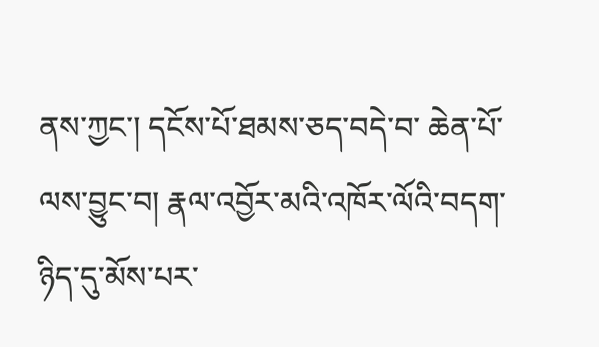ནས་ཀྱང་། དངོས་པོ་ཐམས་ཅད་བདེ་བ་ ཆེན་པོ་ལས་བྱུང་བ། རྣལ་འབྱོར་མའི་འཁོར་ལོའི་བདག་ཉིད་དུ་མོས་པར་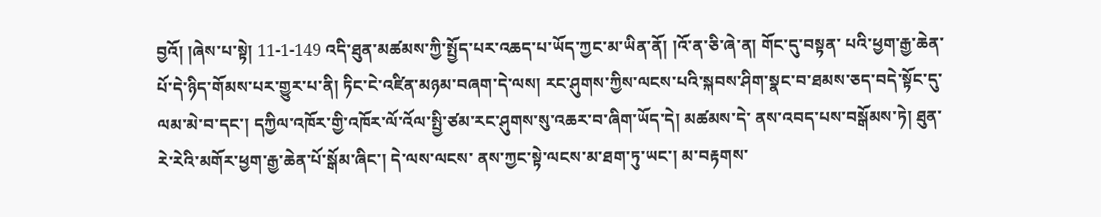བྱའོ། །ཞེས་པ་སྟེ། 11-1-149 འདི་ཐུན་མཚམས་ཀྱི་སྤྱོད་པར་འཆད་པ་ཡོད་ཀྱང་མ་ཡིན་ནོ། །འོ་ན་ཅི་ཞེ་ན། གོང་དུ་བསྟན་ པའི་ཕྱག་རྒྱ་ཆེན་པོ་དེ་ཉིད་གོམས་པར་གྱུར་པ་ནི། ཏིང་ངེ་འཛིན་མཉམ་བཞག་དེ་ལས། རང་ཤུགས་ཀྱིས་ལངས་པའི་སྐབས་ཤིག་སྣང་བ་ཐམས་ཅད་བདེ་སྟོང་དུ་ལམ་མེ་བ་དང་། དཀྱིལ་འཁོར་གྱི་འཁོར་ལོ་འོལ་སྤྱི་ཙམ་རང་ཤུགས་སུ་འཆར་བ་ཞིག་ཡོད་དེ། མཚམས་དེ་ ནས་འབད་པས་བསྒོམས་ཏེ། ཐུན་རེ་རེའི་མགོར་ཕྱག་རྒྱ་ཆེན་པོ་སྒོམ་ཞིང་། དེ་ལས་ལངས་ ནས་ཀྱང་སྟེ་ལངས་མ་ཐག་ཏུ་ཡང་། མ་བརྟགས་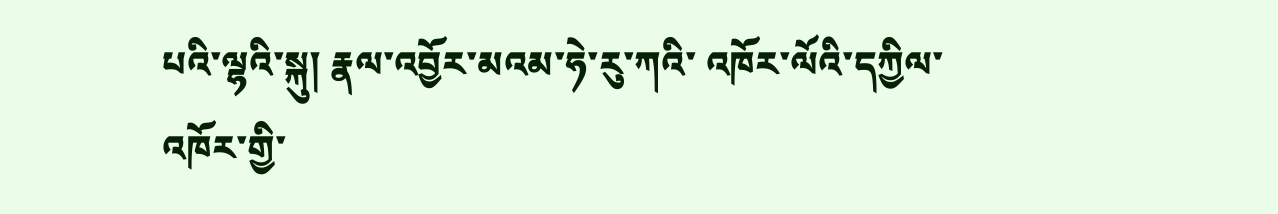པའི་ལྷའི་སྐུ། རྣལ་འབྱོར་མའམ་ཧེ་རུ་ཀའི་ འཁོར་ལོའི་དཀྱིལ་འཁོར་གྱི་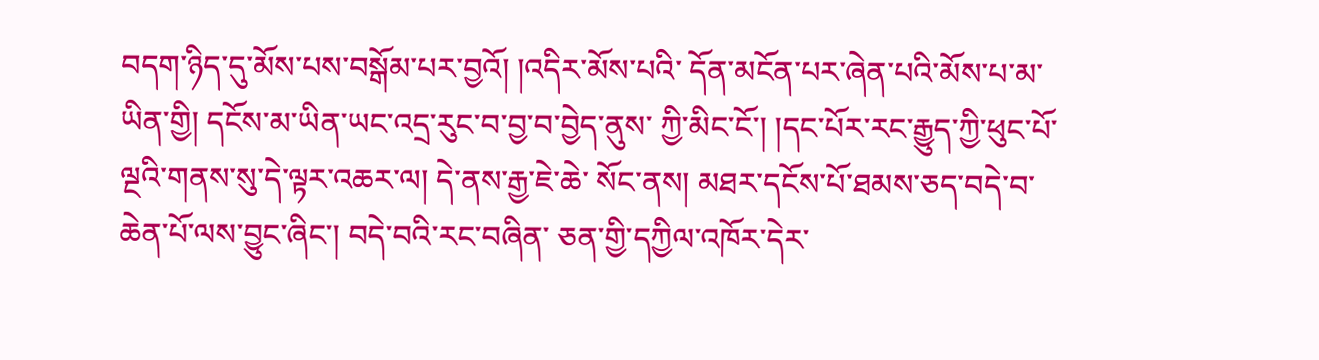བདག་ཉིད་དུ་མོས་པས་བསྒོམ་པར་བྱའོ། །འདིར་མོས་པའི་ དོན་མངོན་པར་ཞེན་པའི་མོས་པ་མ་ཡིན་གྱི། དངོས་མ་ཡིན་ཡང་འདྲ་རུང་བ་བྱ་བ་བྱེད་ནུས་ ཀྱི་མིང་ངོ་། །དང་པོར་རང་རྒྱུད་ཀྱི་ཕུང་པོ་ལྔའི་གནས་སུ་དེ་ལྟར་འཆར་ལ། དེ་ནས་རྒྱ་ཇེ་ཆེ་ སོང་ནས། མཐར་དངོས་པོ་ཐམས་ཅད་བདེ་བ་ཆེན་པོ་ལས་བྱུང་ཞིང་། བདེ་བའི་རང་བཞིན་ ཅན་གྱི་དཀྱིལ་འཁོར་དེར་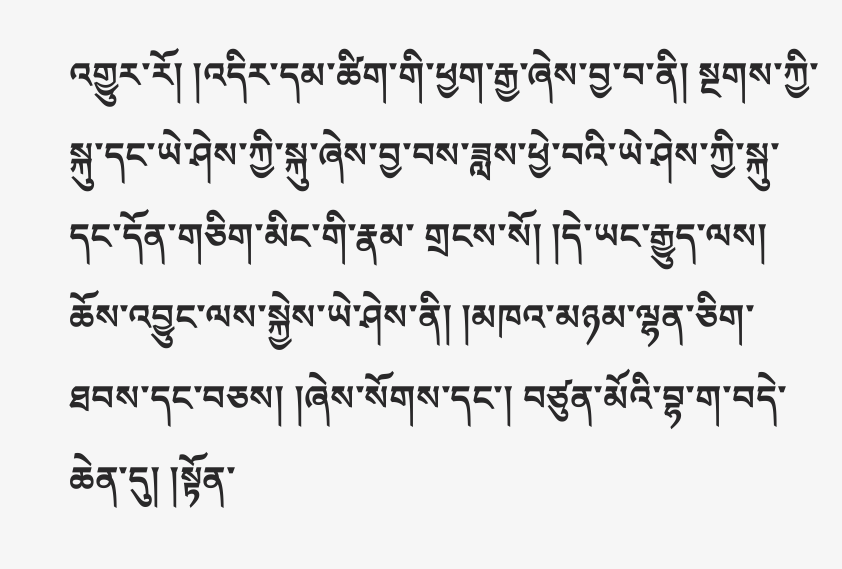འགྱུར་རོ། །འདིར་དམ་ཚིག་གི་ཕྱག་རྒྱ་ཞེས་བྱ་བ་ནི། སྔགས་ཀྱི་ སྐུ་དང་ཡེ་ཤེས་ཀྱི་སྐུ་ཞེས་བྱ་བས་ཟླས་ཕྱེ་བའི་ཡེ་ཤེས་ཀྱི་སྐུ་དང་དོན་གཅིག་མིང་གི་རྣམ་ གྲངས་སོ། །དེ་ཡང་རྒྱུད་ལས། ཆོས་འབྱུང་ལས་སྐྱེས་ཡེ་ཤེས་ནི། །མཁའ་མཉམ་ལྷན་ཅིག་ ཐབས་དང་བཅས། །ཞེས་སོགས་དང་། བཙུན་མོའི་བྷ་ག་བདེ་ཆེན་དུ། །སྟོན་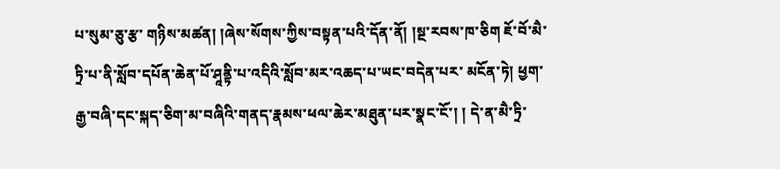པ་སུམ་ཅུ་རྩ་ གཉིས་མཚན། །ཞེས་སོགས་ཀྱིས་བསྟན་པའི་དོན་ནོ། །སྔ་རབས་ཁ་ཅིག ཇོ་བོ་མཻ་ཏྲི་པ་ནི་སློབ་དཔོན་ཆེན་པོ་ཤཱནྟི་པ་འདིའི་སློབ་མར་འཆད་པ་ཡང་བདེན་པར་ མངོན་ཏེ། ཕྱག་རྒྱ་བཞི་དང་སྐད་ཅིག་མ་བཞིའི་གནད་རྣམས་ཕལ་ཆེར་མཐུན་པར་སྣང་ངོ་། ། དེ་ན་མཻ་ཏྲི་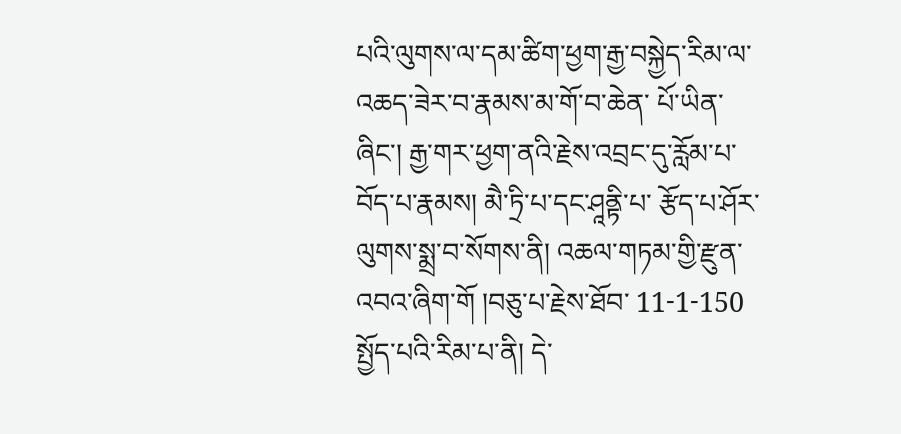པའི་ལུགས་ལ་དམ་ཚིག་ཕྱག་རྒྱ་བསྐྱེད་རིམ་ལ་འཆད་ཟེར་བ་རྣམས་མ་གོ་བ་ཆེན་ པོ་ཡིན་ཞིང་། རྒྱ་གར་ཕྱག་ནའི་རྗེས་འབྲང་དུ་རློམ་པ་བོད་པ་རྣམས། མཻ་ཏྲི་པ་དང་ཤཱནྟི་པ་ རྩོད་པ་ཤོར་ལུགས་སྨྲ་བ་སོགས་ནི། འཆལ་གཏམ་གྱི་རྫུན་འབའ་ཞིག་གོ །བཅུ་པ་རྗེས་ཐོབ་ 11-1-150 སྤྱོད་པའི་རིམ་པ་ནི། དེ་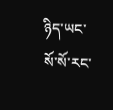ཉིད་ཡང་སོ་སོ་རང་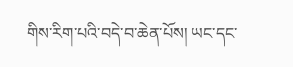གིས་རིག་པའི་བདེ་བ་ཆེན་པོས། ཡང་དང་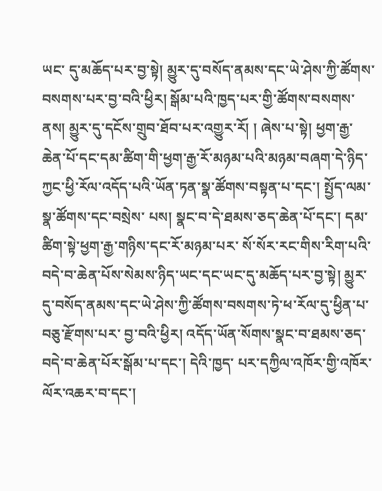ཡང་ དུ་མཆོད་པར་བྱ་སྟེ། མྱུར་དུ་བསོད་ནམས་དང་ཡེ་ཤེས་ཀྱི་ཚོགས་བསགས་པར་བྱ་བའི་ཕྱིར། སྒོམ་པའི་ཁྱད་པར་གྱི་ཚོགས་བསགས་ནས། མྱུར་དུ་དངོས་གྲུབ་ཐོབ་པར་འགྱུར་རོ། ། ཞེས་པ་སྟེ། ཕྱག་རྒྱ་ཆེན་པོ་དང་དམ་ཚིག་གི་ཕྱག་རྒྱ་རོ་མཉམ་པའི་མཉམ་བཞག་དེ་ཉིད་ ཀྱང་ཕྱི་རོལ་འདོད་པའི་ཡོན་ཏན་སྣ་ཚོགས་བསྟན་པ་དང་། སྤྱོད་ལམ་སྣ་ཚོགས་དང་བསྲེས་ པས། སྣང་བ་དེ་ཐམས་ཅད་ཆེན་པོ་དང་། དམ་ཚིག་སྟེ་ཕྱག་རྒྱ་གཉིས་དང་རོ་མཉམ་པར་ སོ་སོར་རང་གིས་རིག་པའི་བདེ་བ་ཆེན་པོས་སེམས་ཉིད་ཡང་དང་ཡང་དུ་མཆོད་པར་བྱ་སྟེ། མྱུར་དུ་བསོད་ནམས་དང་ཡེ་ཤེས་ཀྱི་ཚོགས་བསགས་ཏེ་ཕ་རོལ་དུ་ཕྱིན་པ་བཅུ་རྫོགས་པར་ བྱ་བའི་ཕྱིར། འདོད་ཡོན་སོགས་སྣང་བ་ཐམས་ཅད་བདེ་བ་ཆེན་པོར་སྒོམ་པ་དང་། དེའི་ཁྱད་ པར་དཀྱིལ་འཁོར་གྱི་འཁོར་ལོར་འཆར་བ་དང་།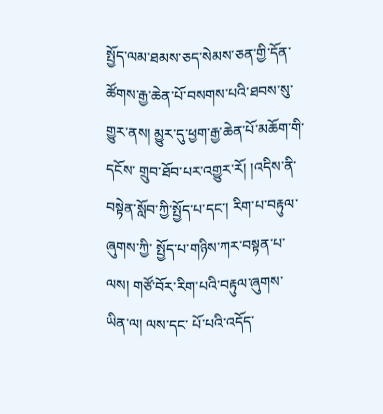སྤྱོད་ལམ་ཐམས་ཅད་སེམས་ཅན་གྱི་དོན་ ཚོགས་རྒྱ་ཆེན་པོ་བསགས་པའི་ཐབས་སུ་གྱུར་ནས། མྱུར་དུ་ཕྱག་རྒྱ་ཆེན་པོ་མཆོག་གི་དངོས་ གྲུབ་ཐོབ་པར་འགྱུར་རོ། །འདིས་ནི་བསྟེན་སློབ་ཀྱི་སྤྱོད་པ་དང་། རིག་པ་བརྟུལ་ཞུགས་ཀྱི་ སྤྱོད་པ་གཉིས་ཀར་བསྟན་པ་ལས། གཙོ་བོར་རིག་པའི་བརྟུལ་ཞུགས་ཡིན་ལ། ལས་དང་ པོ་པའི་འདོད་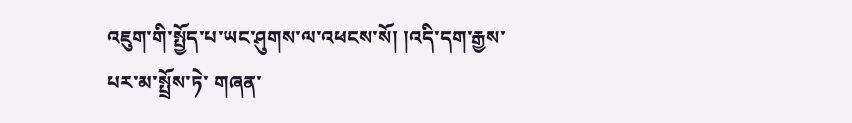འཇུག་གི་སྤྱོད་པ་ཡང་ཤུགས་ལ་འཕངས་སོ། །འདི་དག་རྒྱས་པར་མ་སྤྲོས་ཏེ་ གཞན་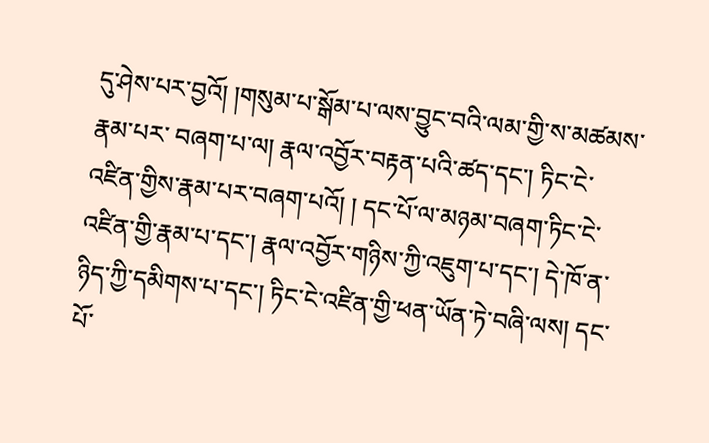དུ་ཤེས་པར་བྱའོ། །གསུམ་པ་སྒོམ་པ་ལས་བྱུང་བའི་ལམ་གྱི་ས་མཚམས་རྣམ་པར་ བཞག་པ་ལ། རྣལ་འབྱོར་བརྟན་པའི་ཚད་དང་། ཏིང་ངེ་འཛིན་གྱིས་རྣམ་པར་བཞག་པའོ། ། དང་པོ་ལ་མཉམ་བཞག་ཏིང་ངེ་འཛིན་གྱི་རྣམ་པ་དང་། རྣལ་འབྱོར་གཉིས་ཀྱི་འཇུག་པ་དང་། དེ་ཁོ་ན་ཉིད་ཀྱི་དམིགས་པ་དང་། ཏིང་ངེ་འཛིན་གྱི་ཕན་ཡོན་ཏེ་བཞི་ལས། དང་པོ་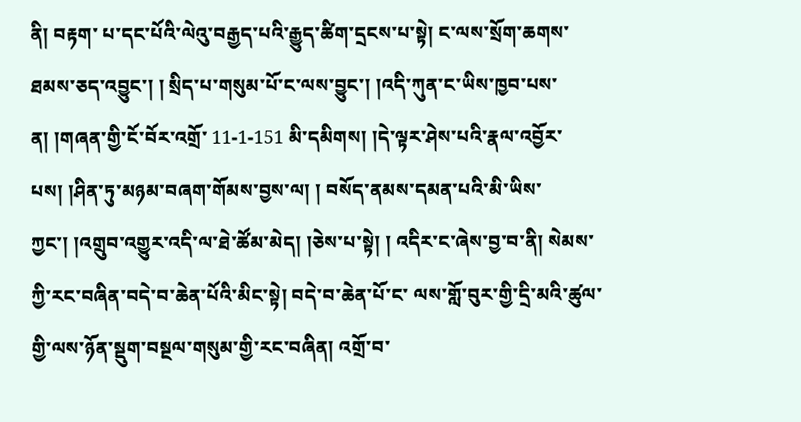ནི། བརྟག་ པ་དང་པོའི་ལེའུ་བརྒྱད་པའི་རྒྱུད་ཚིག་དྲངས་པ་སྟེ། ང་ལས་སྲོག་ཆགས་ཐམས་ཅད་འབྱུང་། ། སྲིད་པ་གསུམ་པོ་ང་ལས་བྱུང་། །འདི་ཀུན་ང་ཡིས་ཁྱབ་པས་ན། །གཞན་གྱི་ངོ་བོར་འགྲོ་ 11-1-151 མི་དམིགས། །དེ་ལྟར་ཤེས་པའི་རྣལ་འབྱོར་པས། །ཤིན་ཏུ་མཉམ་བཞག་གོམས་བྱས་ལ། ། བསོད་ནམས་དམན་པའི་མི་ཡིས་ཀྱང་། །འགྲུབ་འགྱུར་འདི་ལ་ཐེ་ཚོམ་མེད། །ཅེས་པ་སྟེ། ། འདིར་ང་ཞེས་བྱ་བ་ནི། སེམས་ཀྱི་རང་བཞིན་བདེ་བ་ཆེན་པོའི་མིང་སྟེ། བདེ་བ་ཆེན་པོ་ང་ ལས་གློ་བུར་གྱི་དྲི་མའི་ཚུལ་གྱི་ལས་ཉོན་སྡུག་བསྔལ་གསུམ་གྱི་རང་བཞིན། འགྲོ་བ་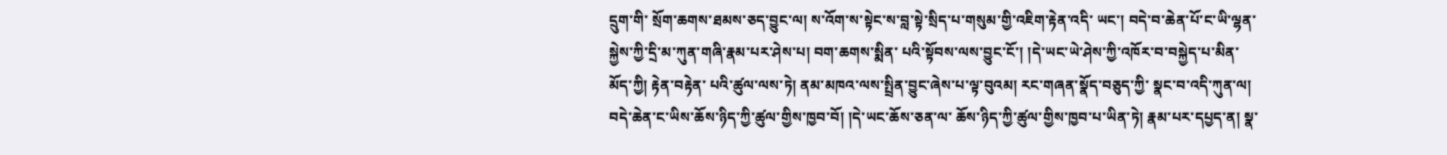དྲུག་གི་ སྲོག་ཆགས་ཐམས་ཅད་བྱུང་ལ། ས་འོག་ས་སྟེང་ས་བླ་སྟེ་སྲིད་པ་གསུམ་གྱི་འཇིག་རྟེན་འདི་ ཡང་། བདེ་བ་ཆེན་པོ་ང་ཡི་ལྷན་སྐྱེས་ཀྱི་དྲི་མ་ཀུན་གཞི་རྣམ་པར་ཤེས་པ། བག་ཆགས་སྨིན་ པའི་སྟོབས་ལས་བྱུང་ངོ་། །དེ་ཡང་ཡེ་ཤེས་ཀྱི་འཁོར་བ་བསྐྱེད་པ་མིན་མོད་ཀྱི། རྟེན་བརྟེན་ པའི་ཚུལ་ལས་ཏེ། ནམ་མཁའ་ལས་སྤྲིན་བྱུང་ཞེས་པ་ལྟ་བུའམ། རང་གཞན་སྣོད་བཅུད་ཀྱི་ སྣང་བ་འདི་ཀུན་ལ། བདེ་ཆེན་ང་ཡིས་ཆོས་ཉིད་ཀྱི་ཚུལ་གྱིས་ཁྱབ་བོ། །དེ་ཡང་ཆོས་ཅན་ལ་ ཆོས་ཉིད་ཀྱི་ཚུལ་གྱིས་ཁྱབ་པ་ཡིན་ཏེ། རྣམ་པར་དཔྱད་ན། སྣ་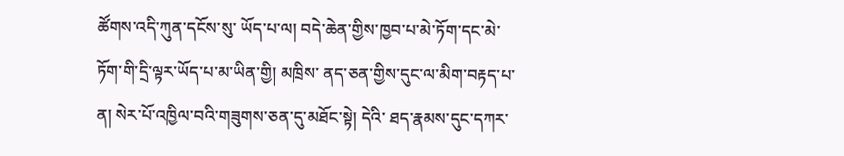ཚོགས་འདི་ཀུན་དངོས་སུ་ ཡོད་པ་ལ། བདེ་ཆེན་གྱིས་ཁྱབ་པ་མེ་ཏོག་དང་མེ་ཏོག་གི་དྲི་ལྟར་ཡོད་པ་མ་ཡིན་གྱི། མཁྲིས་ ནད་ཅན་གྱིས་དུང་ལ་མིག་བརྟད་པ་ན། སེར་པོ་འཁྱིལ་བའི་གཟུགས་ཅན་དུ་མཐོང་སྟེ། དེའི་ ཐད་རྣམས་དུང་དཀར་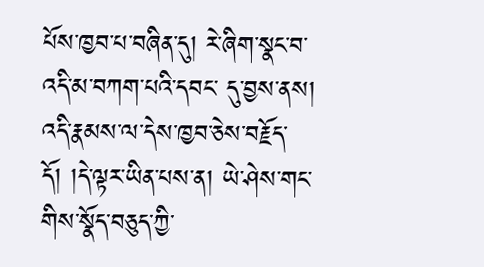པོས་ཁྱབ་པ་བཞིན་དུ། རེ་ཞིག་སྣང་བ་འདི་མ་བཀག་པའི་དབང་ དུ་བྱས་ནས། འདི་རྣམས་ལ་དེས་ཁྱབ་ཅེས་བརྗོད་དོ། །དེ་ལྟར་ཡིན་པས་ན། ཡེ་ཤེས་གང་ གིས་སྣོད་བཅུད་ཀྱི་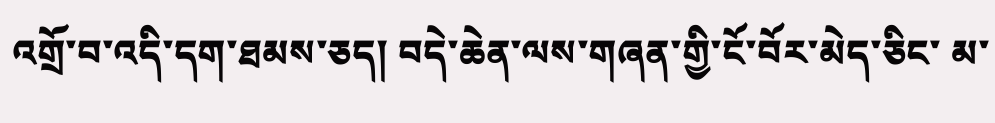འགྲོ་བ་འདི་དག་ཐམས་ཅད། བདེ་ཆེན་ལས་གཞན་གྱི་ངོ་བོར་མེད་ཅིང་ མ་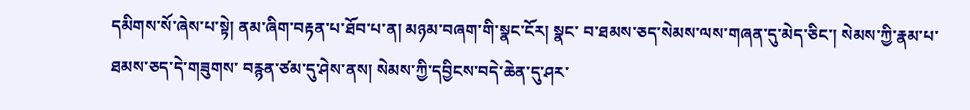དམིགས་སོ་ཞེས་པ་སྟེ། ནམ་ཞིག་བརྟན་པ་ཐོབ་པ་ན། མཉམ་བཞག་གི་སྣང་ངོར། སྣང་ བ་ཐམས་ཅད་སེམས་ལས་གཞན་དུ་མེད་ཅིང་། སེམས་ཀྱི་རྣམ་པ་ཐམས་ཅད་དེ་གཟུགས་ བརྙན་ཙམ་དུ་ཤེས་ནས། སེམས་ཀྱི་དབྱིངས་བདེ་ཆེན་དུ་ཤར་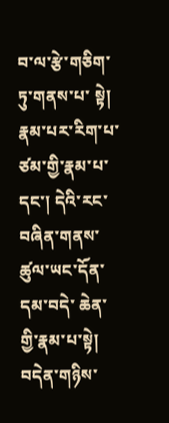བ་ལ་རྩེ་གཅིག་ཏུ་གནས་པ་ སྟེ། རྣམ་པར་རིག་པ་ཙམ་གྱི་རྣམ་པ་དང་། དེའི་རང་བཞིན་གནས་ཚུལ་ཡང་དོན་དམ་བདེ་ ཆེན་གྱི་རྣམ་པ་སྟེ། བདེན་གཉིས་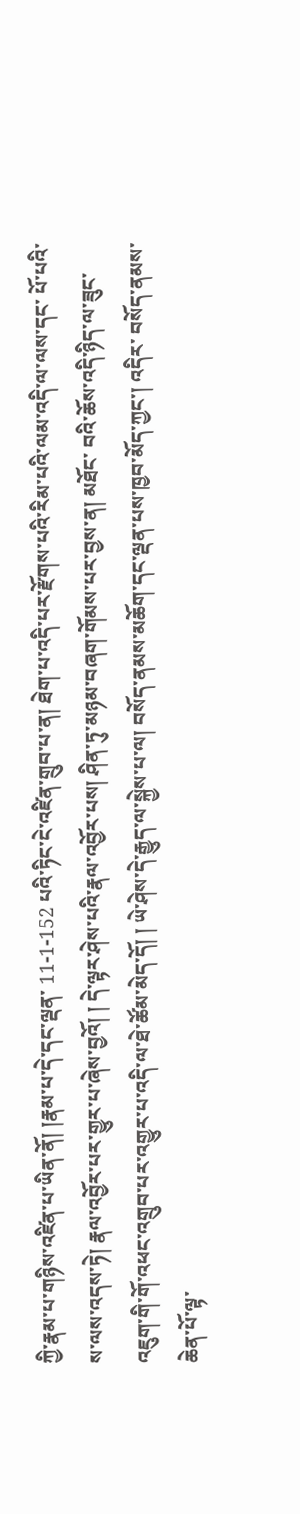ཀྱི་རྣམ་པ་གཉིས་འཛིན་པ་ཡིན་ནོ། །རྣམ་པ་དེ་དང་ལྡན་ 11-1-152 པའི་ཏིང་ངེ་འཛིན་གྲུབ་པ་ན། ཐེག་པ་འདི་པར་རྫོགས་པའི་རིམ་པའི་ལམ་འདི་ལ་ལས་དང་ པོ་པའི་ས་ལས་འདས་ཏེ། རྣལ་འབྱོར་པར་གྱུར་པ་ཞེས་བྱའོ། ། དེ་ལྟར་ཤེས་པའི་རྣལ་འབྱོར་པས། ཤིན་ཏུ་མཉམ་བཞག་གོམས་པར་བྱས་ན། མཐོང་ བའི་ཆོས་འདི་ཉིད་ལ་ཟུང་འཇུག་གི་གོ་འཕང་འགྲུབ་པར་འགྱུར་པ་འདི་ལ་ཐེ་ཚོམ་མེད་དོ། ། ཡེ་ཤེས་དེ་རྒྱུད་ལ་སྐྱེས་པ་ལ། བསོད་ནམས་མཆོག་དང་ལྡན་པས་ཁྱབ་མོད་ཀྱང་། འདིར་ བསོད་ནམས་ཆེན་པོ་ལྟ་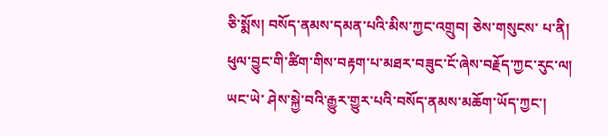ཅི་སྨོས། བསོད་ནམས་དམན་པའི་མིས་ཀྱང་འགྲུབ། ཅེས་གསུངས་ པ་ནི། ཕུལ་བྱུང་གི་ཚིག་གིས་བརྟག་པ་མཐར་བཟུང་ངོ་ཞེས་བརྗོད་ཀྱང་རུང་ལ། ཡང་ཡེ་ ཤེས་སྐྱེ་བའི་རྒྱུར་གྱུར་པའི་བསོད་ནམས་མཆོག་ཡོད་ཀྱང་།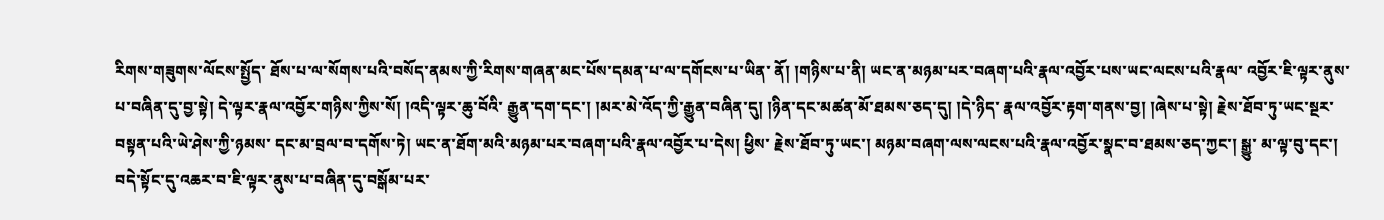རིགས་གཟུགས་ལོངས་སྤྱོད་ ཐོས་པ་ལ་སོགས་པའི་བསོད་ནམས་ཀྱི་རིགས་གཞན་མང་པོས་དམན་པ་ལ་དགོངས་པ་ཡིན་ ནོ། །གཉིས་པ་ནི། ཡང་ན་མཉམ་པར་བཞག་པའི་རྣལ་འབྱོར་པས་ཡང་ལངས་པའི་རྣལ་ འབྱོར་ཇི་ལྟར་ནུས་པ་བཞིན་དུ་བྱ་སྟེ། དེ་ལྟར་རྣལ་འབྱོར་གཉིས་ཀྱིས་སོ། །འདི་ལྟར་ཆུ་བོའི་ རྒྱུན་དག་དང་། །མར་མེ་འོད་ཀྱི་རྒྱུན་བཞིན་དུ། །ཉིན་དང་མཚན་མོ་ཐམས་ཅད་དུ། །དེ་ཉིད་ རྣལ་འབྱོར་རྟག་གནས་བྱ། །ཞེས་པ་སྟེ། རྗེས་ཐོབ་ཏུ་ཡང་སྔར་བསྟན་པའི་ཡེ་ཤེས་ཀྱི་ཉམས་ དང་མ་བྲལ་བ་དགོས་ཏེ། ཡང་ན་ཐོག་མའི་མཉམ་པར་བཞག་པའི་རྣལ་འབྱོར་པ་དེས། ཕྱིས་ རྗེས་ཐོབ་ཏུ་ཡང་། མཉམ་བཞག་ལས་ལངས་པའི་རྣལ་འབྱོར་སྣང་བ་ཐམས་ཅད་ཀྱང་། སྒྱུ་ མ་ལྟ་བུ་དང་། བདེ་སྟོང་དུ་འཆར་བ་ཇི་ལྟར་ནུས་པ་བཞིན་དུ་བསྒོམ་པར་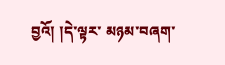བྱའོ། །དེ་ལྟར་ མཉམ་བཞག་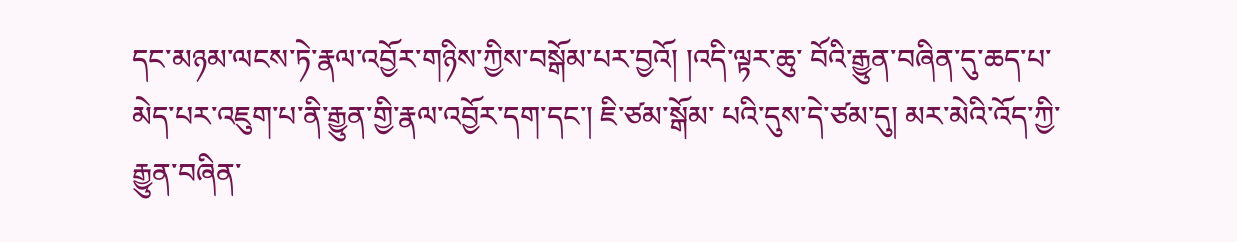དང་མཉམ་ལངས་ཏེ་རྣལ་འབྱོར་གཉིས་ཀྱིས་བསྒོམ་པར་བྱའོ། །འདི་ལྟར་ཆུ་ བོའི་རྒྱུན་བཞིན་དུ་ཆད་པ་མེད་པར་འཇུག་པ་ནི་རྒྱུན་གྱི་རྣལ་འབྱོར་དག་དང་། ཇི་ཙམ་སྒོམ་ པའི་དུས་དེ་ཙམ་དུ། མར་མེའི་འོད་ཀྱི་རྒྱུན་བཞིན་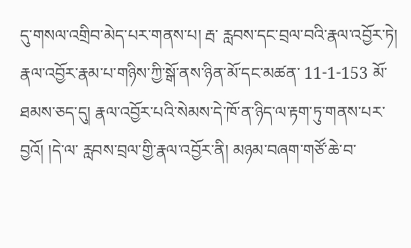དུ་གསལ་འགྲིབ་མེད་པར་གནས་པ། རྦ་ རླབས་དང་བྲལ་བའི་རྣལ་འབྱོར་ཏེ། རྣལ་འབྱོར་རྣམ་པ་གཉིས་ཀྱི་སྒོ་ནས་ཉིན་མོ་དང་མཚན་ 11-1-153 མོ་ཐམས་ཅད་དུ། རྣལ་འབྱོར་པའི་སེམས་དེ་ཁོ་ན་ཉིད་ལ་རྟག་ཏུ་གནས་པར་བྱའོ། །དེ་ལ་ རླབས་བྲལ་གྱི་རྣལ་འབྱོར་ནི། མཉམ་བཞག་གཙོ་ཆེ་བ་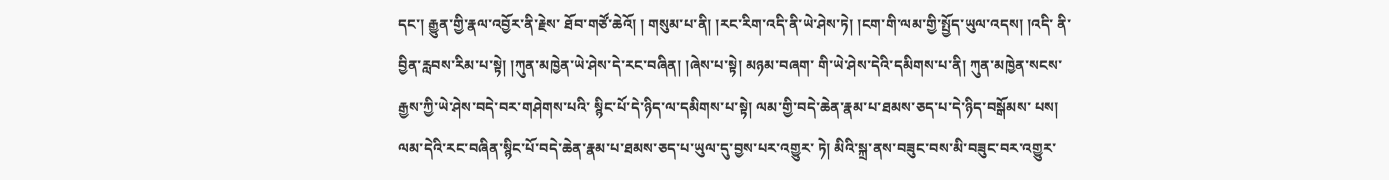དང་། རྒྱུན་གྱི་རྣལ་འབྱོར་ནི་རྗེས་ ཐོབ་གཙོ་ཆེའོ། ། གསུམ་པ་ནི། །རང་རིག་འདི་ནི་ཡེ་ཤེས་ཏེ། །ངག་གི་ལམ་གྱི་སྤྱོད་ཡུལ་འདས། །འདི་ ནི་བྱིན་རླབས་རིམ་པ་སྟེ། །ཀུན་མཁྱེན་ཡེ་ཤེས་དེ་རང་བཞིན། །ཞེས་པ་སྟེ། མཉམ་བཞག་ གི་ཡེ་ཤེས་དེའི་དམིགས་པ་ནི། ཀུན་མཁྱེན་སངས་རྒྱས་ཀྱི་ཡེ་ཤེས་བདེ་བར་གཤེགས་པའི་ སྙིང་པོ་དེ་ཉིད་ལ་དམིགས་པ་སྟེ། ལམ་གྱི་བདེ་ཆེན་རྣམ་པ་ཐམས་ཅད་པ་དེ་ཉིད་བསྒོམས་ པས། ལམ་དེའི་རང་བཞིན་སྙིང་པོ་བདེ་ཆེན་རྣམ་པ་ཐམས་ཅད་པ་ཡུལ་དུ་བྱས་པར་འགྱུར་ ཏེ། མིའི་སྐྲ་ནས་བཟུང་བས་མི་བཟུང་བར་འགྱུར་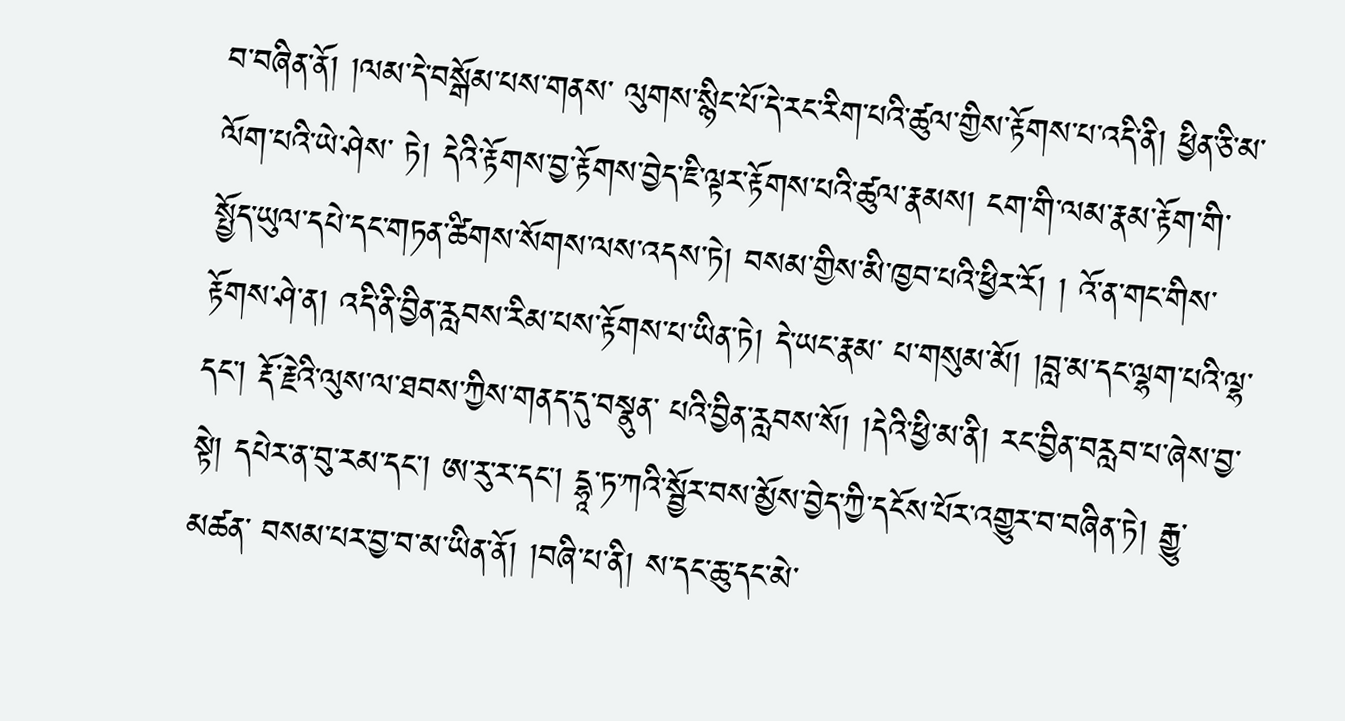བ་བཞིན་ནོ། །ལམ་དེ་བསྒོམ་པས་གནས་ ལུགས་སྙིང་པོ་དེ་རང་རིག་པའི་ཚུལ་གྱིས་རྟོགས་པ་འདི་ནི། ཕྱིན་ཅི་མ་ལོག་པའི་ཡེ་ཤེས་ ཏེ། དེའི་རྟོགས་བྱ་རྟོགས་བྱེད་ཇི་ལྟར་རྟོགས་པའི་ཚུལ་རྣམས། ངག་གི་ལམ་རྣམ་རྟོག་གི་ སྤྱོད་ཡུལ་དཔེ་དང་གཏན་ཚིགས་སོགས་ལས་འདས་ཏེ། བསམ་གྱིས་མི་ཁྱབ་པའི་ཕྱིར་རོ། ། འོ་ན་གང་གིས་རྟོགས་ཤེ་ན། འདི་ནི་བྱིན་རླབས་རིམ་པས་རྟོགས་པ་ཡིན་ཏེ། དེ་ཡང་རྣམ་ པ་གསུམ་མོ། །བླ་མ་དང་ལྷག་པའི་ལྷ་དང་། རྡོ་རྗེའི་ལུས་ལ་ཐབས་ཀྱིས་གནད་དུ་བསྣུན་ པའི་བྱིན་རླབས་སོ། །དེའི་ཕྱི་མ་ནི། རང་བྱིན་བརླབ་པ་ཞེས་བྱ་སྟེ། དཔེར་ན་བུ་རམ་དང་། ཨ་རུ་ར་དང་། དྷཱ་ཏ་ཀའི་སྦྱོར་བས་མྱོས་བྱེད་ཀྱི་དངོས་པོར་འགྱུར་བ་བཞིན་ཏེ། རྒྱུ་མཚན་ བསམ་པར་བྱ་བ་མ་ཡིན་ནོ། །བཞི་པ་ནི། ས་དང་ཆུ་དང་མེ་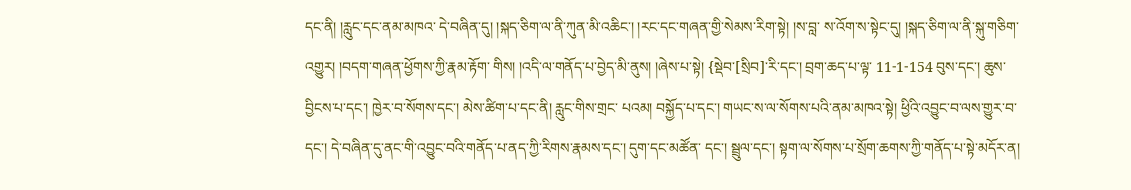དང་ནི། །རླུང་དང་ནམ་མཁའ་ དེ་བཞིན་དུ། །སྐད་ཅིག་ལ་ནི་ཀུན་མི་འཆིང་། །རང་དང་གཞན་གྱི་སེམས་རིག་སྟེ། །ས་བླ་ ས་འོག་ས་སྟེང་དུ། །སྐད་ཅིག་ལ་ནི་སྐུ་གཅིག་འགྱུར། །བདག་གཞན་ཕྱོགས་ཀྱི་རྣམ་རྟོག་ གིས། །འདི་ལ་གནོད་པ་བྱེད་མི་ནུས། །ཞེས་པ་སྟེ། {སྡེབ་[སྲིབ]་རི་དང་། བྲག་ཆད་པ་ལྟ་ 11-1-154 བུས་དང་། ཆུས་བྱིངས་པ་དང་། ཁྱེར་བ་སོགས་དང་། མེས་ཚིག་པ་དང་ནི། རླུང་གིས་གྲང་ པའམ། བསྐྱོད་པ་དང་། གཡང་ས་ལ་སོགས་པའི་ནམ་མཁའ་སྟེ། ཕྱིའི་འབྱུང་བ་ལས་གྱུར་བ་ དང་། དེ་བཞིན་དུ་ནང་གི་འབྱུང་བའི་གནོད་པ་ནད་ཀྱི་རིགས་རྣམས་དང་། དུག་དང་མཚོན་ དང་། སྦྲུལ་དང་། སྟག་ལ་སོགས་པ་སྲོག་ཆགས་ཀྱི་གནོད་པ་སྟེ་མདོར་ན།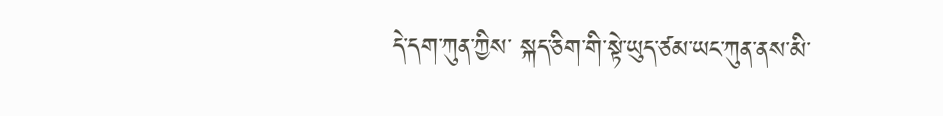དེ་དག་ཀུན་ཀྱིས་ སྐད་ཅིག་གི་སྟེ་ཡུད་ཙམ་ཡང་ཀུན་ནས་མི་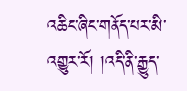འཆིང་ཞིང་གནོད་པར་མི་འགྱུར་རོ། །འདི་ནི་རྒྱུད་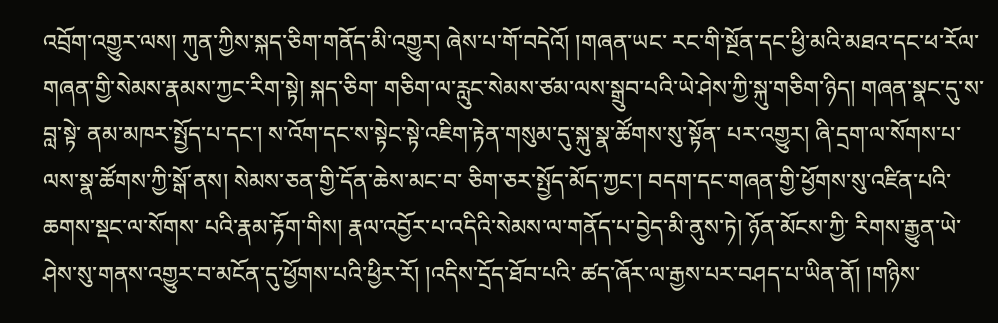འབྲོག་འགྱུར་ལས། ཀུན་ཀྱིས་སྐད་ཅིག་གནོད་མི་འགྱུར། ཞེས་པ་གོ་བདེའོ། །གཞན་ཡང་ རང་གི་སྔོན་དང་ཕྱི་མའི་མཐའ་དང་ཕ་རོལ་གཞན་གྱི་སེམས་རྣམས་ཀྱང་རིག་སྟེ། སྐད་ཅིག་ གཅིག་ལ་རླུང་སེམས་ཙམ་ལས་སྒྲུབ་པའི་ཡེ་ཤེས་ཀྱི་སྐུ་གཅིག་ཉིད། གཞན་སྣང་དུ་ས་བླ་སྟེ་ ནམ་མཁར་སྤྱོད་པ་དང་། ས་འོག་དང་ས་སྟེང་སྟེ་འཇིག་རྟེན་གསུམ་དུ་སྐུ་སྣ་ཚོགས་སུ་སྟོན་ པར་འགྱུར། ཞི་དྲག་ལ་སོགས་པ་ལས་སྣ་ཚོགས་ཀྱི་སྒོ་ནས། སེམས་ཅན་གྱི་དོན་ཆེས་མང་བ་ ཅིག་ཅར་སྤྱོད་མོད་ཀྱང་། བདག་དང་གཞན་གྱི་ཕྱོགས་སུ་འཛིན་པའི་ཆགས་སྡང་ལ་སོགས་ པའི་རྣམ་རྟོག་གིས། རྣལ་འབྱོར་པ་འདིའི་སེམས་ལ་གནོད་པ་བྱེད་མི་ནུས་ཏེ། ཉོན་མོངས་ཀྱི་ རིགས་རྒྱུན་ཡེ་ཤེས་སུ་གནས་འགྱུར་བ་མངོན་དུ་ཕྱོགས་པའི་ཕྱིར་རོ། །འདིས་དྲོད་ཐོབ་པའི་ ཚད་ཞོར་ལ་རྒྱས་པར་བཤད་པ་ཡིན་ནོ། །གཉིས་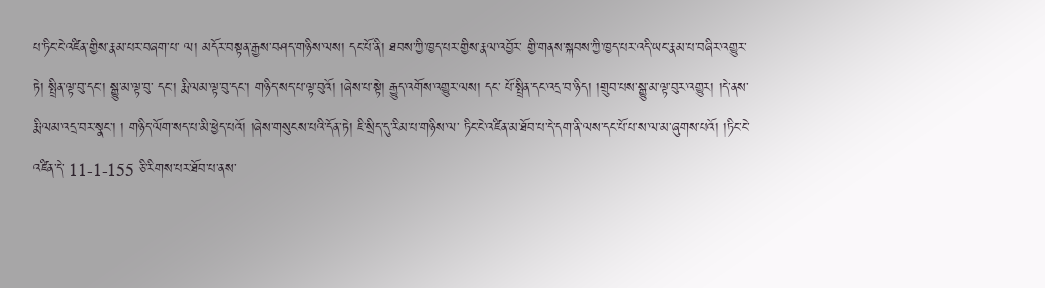པ་ཏིང་ངེ་འཛིན་གྱིས་རྣམ་པར་བཞག་པ་ ལ། མདོར་བསྟན་རྒྱས་བཤད་གཉིས་ལས། དང་པོ་ནི། ཐབས་ཀྱི་ཁྱད་པར་གྱིས་རྣལ་འབྱོར་ གྱི་གནས་སྐབས་ཀྱི་ཁྱད་པར་འདི་ཡང་རྣམ་པ་བཞིར་འགྱུར་ཏེ། སྤྲིན་ལྟ་བུ་དང་། སྒྱུ་མ་ལྟ་བུ་ དང་། རྨི་ལམ་ལྟ་བུ་དང་། གཉིད་སད་པ་ལྟ་བུའོ། །ཞེས་པ་སྟེ། རྒྱུད་འགོས་འགྱུར་ལས། དང་ པོ་སྤྲིན་དང་འདྲ་བ་ཉིད། །གྲུབ་པས་སྒྱུ་མ་ལྟ་བུར་འགྱུར། །དེ་ནས་རྨི་ལམ་འདྲ་བར་སྣང་། ། གཉིད་ལོག་སད་པ་མི་ཕྱེད་པའོ། །ཞེས་གསུངས་པའི་དོན་ཏེ། ཇི་སྲིད་དུ་རིམ་པ་གཉིས་ལ་ ཏིང་ངེ་འཛིན་མ་ཐོབ་པ་དེ་དག་ནི་ལས་དང་པོ་པ་ས་ལ་མ་ཞུགས་པའོ། །ཏིང་ངེ་འཛིན་དེ་ 11-1-155 ཅི་རིགས་པར་ཐོབ་པ་ནས་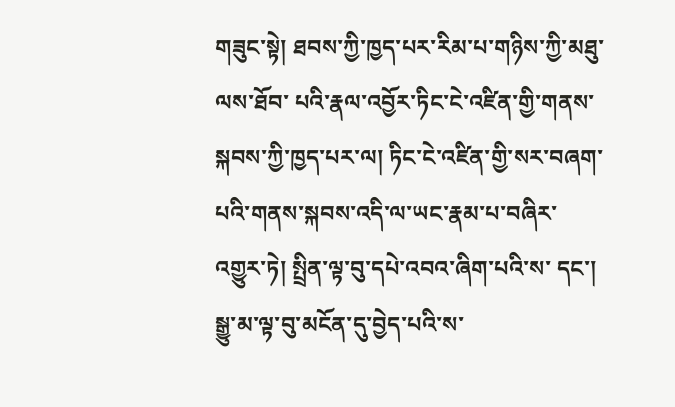གཟུང་སྟེ། ཐབས་ཀྱི་ཁྱད་པར་རིམ་པ་གཉིས་ཀྱི་མཐུ་ལས་ཐོབ་ པའི་རྣལ་འབྱོར་ཏིང་ངེ་འཛིན་གྱི་གནས་སྐབས་ཀྱི་ཁྱད་པར་ལ། ཏིང་ངེ་འཛིན་གྱི་སར་བཞག་ པའི་གནས་སྐབས་འདི་ལ་ཡང་རྣམ་པ་བཞིར་འགྱུར་ཏེ། སྤྲིན་ལྟ་བུ་དཔེ་འབའ་ཞིག་པའི་ས་ དང་། སྒྱུ་མ་ལྟ་བུ་མངོན་དུ་བྱེད་པའི་ས་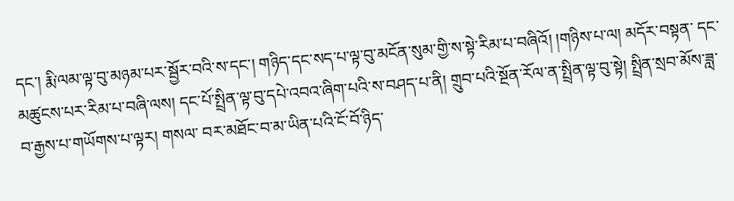དང་། རྨི་ལམ་ལྟ་བུ་མཉམ་པར་སྦྱོར་བའི་ས་དང་། གཉིད་དང་སད་པ་ལྟ་བུ་མངོན་སུམ་གྱི་ས་སྟེ་རིམ་པ་བཞིའོ། །གཉིས་པ་ལ། མདོར་བསྟན་ དང་མཚུངས་པར་རིམ་པ་བཞི་ལས། དང་པོ་སྤྲིན་ལྟ་བུ་དཔེ་འབའ་ཞིག་པའི་ས་བཤད་པ་ནི། གྲུབ་པའི་སྔོན་རོལ་ན་སྤྲིན་ལྟ་བུ་སྟེ། སྤྲིན་སྲབ་མོས་ཟླ་བ་རྒྱས་པ་གཡོགས་པ་ལྟར། གསལ་ བར་མཐོང་བ་མ་ཡིན་པའི་ངོ་བོ་ཉིད་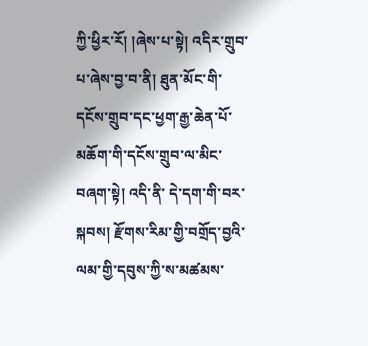ཀྱི་ཕྱིར་རོ། །ཞེས་པ་སྟེ། འདིར་གྲུབ་པ་ཞེས་བྱ་བ་ནི། ཐུན་མོང་གི་དངོས་གྲུབ་དང་ཕྱག་རྒྱ་ཆེན་པོ་མཆོག་གི་དངོས་གྲུབ་ལ་མིང་བཞག་སྟེ། འདི་ནི་ དེ་དག་གི་བར་སྐབས། རྫོགས་རིམ་གྱི་བགྲོད་བྱའི་ལམ་གྱི་དབུས་ཀྱི་ས་མཚམས་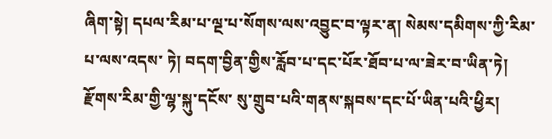ཞིག་སྟེ། དཔལ་རིམ་པ་ལྔ་པ་སོགས་ལས་འབྱུང་བ་ལྟར་ན། སེམས་དམིགས་ཀྱི་རིམ་པ་ལས་འདས་ ཏེ། བདག་བྱིན་གྱིས་རློབ་པ་དང་པོར་ཐོབ་པ་ལ་ཟེར་བ་ཡིན་ཏེ། རྫོགས་རིམ་གྱི་ལྷ་སྐུ་དངོས་ སུ་གྲུབ་པའི་གནས་སྐབས་དང་པོ་ཡིན་པའི་ཕྱིར།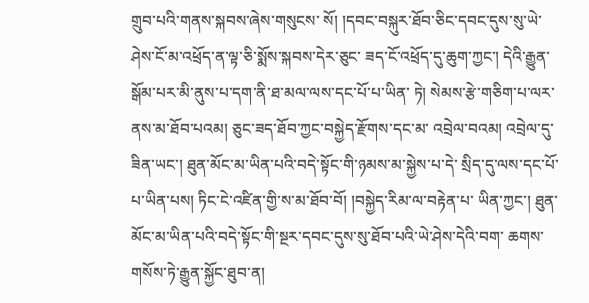གྲུབ་པའི་གནས་སྐབས་ཞེས་གསུངས་ སོ། །དབང་བསྐུར་ཐོབ་ཅིང་དབང་དུས་སུ་ཡེ་ཤེས་ངོ་མ་འཕྲོད་ན་ལྟ་ཅི་སྨོས་སྐབས་དེར་ཅུང་ ཟད་ངོ་འཕྲོད་དུ་ཆུག་ཀྱང་། དེའི་རྒྱུན་སྒོམ་པར་མི་ནུས་པ་དག་ནི་ཐ་མལ་ལས་དང་པོ་པ་ཡིན་ ཏེ། སེམས་རྩེ་གཅིག་པ་ལར་ནས་མ་ཐོབ་པའམ། ཅུང་ཟད་ཐོབ་ཀྱང་བསྐྱེད་རྫོགས་དང་མ་ འབྲེལ་བའམ། འབྲེལ་དུ་ཟིན་ཡང་། ཐུན་མོང་མ་ཡིན་པའི་བདེ་སྟོང་གི་ཉམས་མ་སྐྱེས་པ་དེ་ སྲིད་དུ་ལས་དང་པོ་པ་ཡིན་པས། ཏིང་ངེ་འཛིན་གྱི་ས་མ་ཐོབ་བོ། །བསྐྱེད་རིམ་ལ་བརྟེན་པ་ ཡིན་ཀྱང་། ཐུན་མོང་མ་ཡིན་པའི་བདེ་སྟོང་གི་སྔར་དབང་དུས་སུ་ཐོབ་པའི་ཡེ་ཤེས་དེའི་བག་ ཆགས་གསོས་ཏེ་རྒྱུན་སྐྱོང་ཐུབ་ན།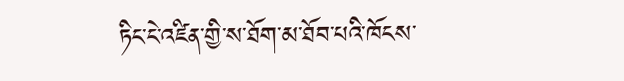ཏིང་ངེ་འཛིན་གྱི་ས་ཐོག་མ་ཐོབ་པའི་ཁོངས་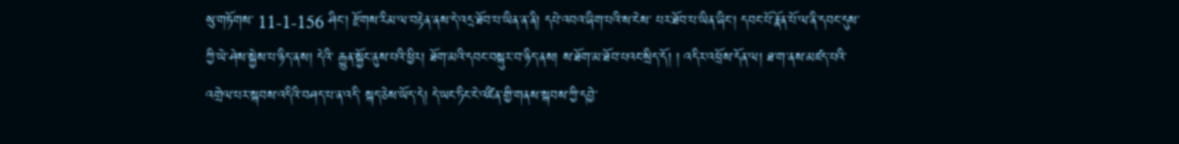སུ་གཏོགས་ 11-1-156 ཤིང་། རྫོགས་རིམ་ལ་བརྟེན་ནས་དེ་འདྲ་ཐོབ་པ་ཡིན་ན་ནི། དཔེ་འབའ་ཞིག་པའི་ས་ངེས་ པར་ཐོབ་པ་ཡིན་ཞིང་། དབང་པོ་རྣོན་པོ་ལ་ནི་དབང་དུས་ཀྱི་ཡེ་ཤེས་སྐྱེས་པ་ཉིད་ནས། དེའི་ རྒྱུན་སྐྱོང་ནུས་པའི་ཕྱིར། ཐོག་མའི་དབང་བསྐུར་བ་ཉིད་ནས། ས་ཐོག་མ་ཐོབ་པའང་སྲིད་དོ། ། འདིར་འཕྲོས་དོན་ལ། ཐ་ག་ནས་མཛད་པའི་འགྲེལ་པར་སྐབས་འདིའི་བཤད་པ་ན་འདི་ སྐད་ཅེས་ཡོད་དེ། དེ་ཡང་ཏིང་ངེ་འཛིན་གྱི་གནས་སྐབས་ཀྱི་དབྱེ་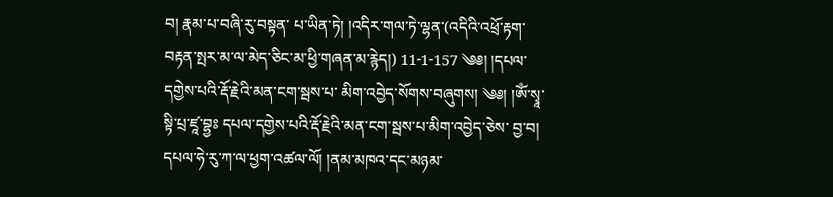བ། རྣམ་པ་བཞི་རུ་བསྟན་ པ་ཡིན་ཏེ། །འདིར་གལ་ཏེ་ལྷན་(འདིའི་འཕྲོ་རྟག་བརྟན་སྤར་མ་ལ་མེད་ཅིང་མ་ཕྱི་གཞན་མ་རྙེད།) 11-1-157 ༄༅། །དཔལ་དགྱེས་པའི་རྡོ་རྗེའི་མན་ངག་སྦས་པ་ མིག་འབྱེད་སོགས་བཞུགས། ༄༅། །ༀ་སྭཱ་སྟི་པྲ་ཛཱ་བྷྱཿ དཔལ་དགྱེས་པའི་རྡོ་རྗེའི་མན་ངག་སྦས་པ་མིག་འབྱེད་ཅེས་ བྱ་བ། དཔལ་ཧེ་རུ་ཀ་ལ་ཕྱག་འཚལ་ལོ། །ནམ་མཁའ་དང་མཉམ་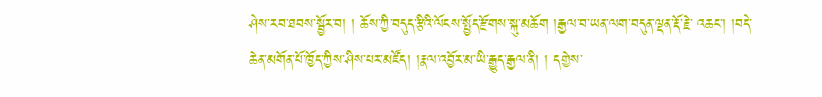ཤེས་རབ་ཐབས་སྦྱོར་བ། ། ཆོས་ཀྱི་བདུད་རྩིའི་ལོངས་སྤྱོད་རྫོགས་སྐུ་མཆོག །རྒྱལ་བ་ཡན་ལག་བདུན་ལྡན་རྡོ་རྗེ་ འཆང་། །བདེ་ཆེན་མགོན་པོ་ཁྱོད་ཀྱིས་ཤིས་པར་མཛོད། །རྣལ་འབྱོར་མ་ཡི་རྒྱུད་རྒྱལ་ནི། ། དགྱེས་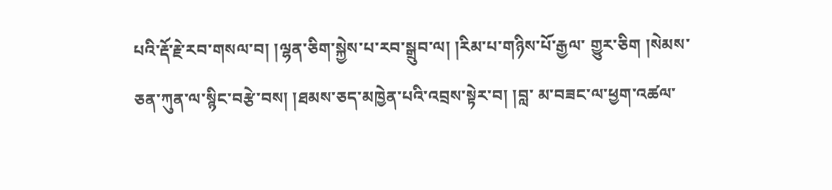པའི་རྡོ་རྗེ་རབ་གསལ་བ། །ལྷན་ཅིག་སྐྱེས་པ་རབ་སྒྲུབ་ལ། །རིམ་པ་གཉིས་པོ་རྒྱལ་ གྱུར་ཅིག །སེམས་ཅན་ཀུན་ལ་སྙིང་བརྩེ་བས། །ཐམས་ཅད་མཁྱེན་པའི་འབྲས་སྟེར་བ། །བླ་ མ་བཟང་ལ་ཕྱག་འཚལ་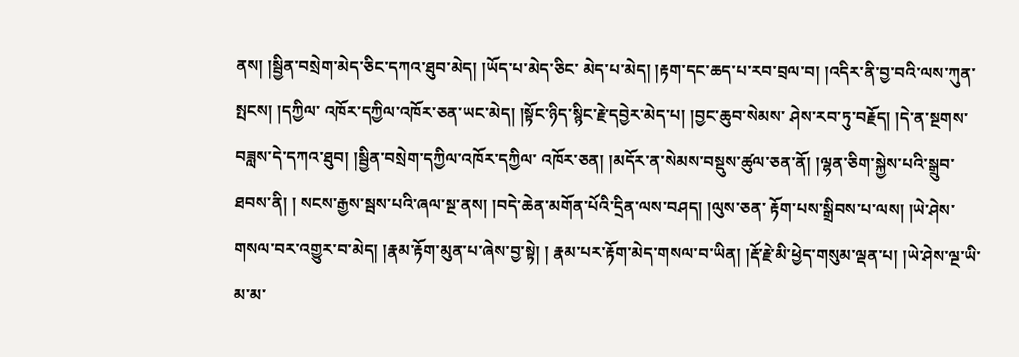ནས། །སྦྱིན་བསྲེག་མེད་ཅིང་དཀའ་ཐུབ་མེད། །ཡོད་པ་མེད་ཅིང་ མེད་པ་མེད། །རྟག་དང་ཆད་པ་རབ་བྲལ་བ། །འདིར་ནི་བྱ་བའི་ལས་ཀུན་སྤངས། །དཀྱིལ་ འཁོར་དཀྱིལ་འཁོར་ཅན་ཡང་མེད། །སྟོང་ཉིད་སྙིང་རྗེ་དབྱེར་མེད་པ། །བྱང་ཆུབ་སེམས་ ཤེས་རབ་ཏུ་བརྗོད། །དེ་ན་སྔགས་བཟླས་དེ་དཀའ་ཐུབ། །སྦྱིན་བསྲེག་དཀྱིལ་འཁོར་དཀྱིལ་ འཁོར་ཅན། །མདོར་ན་སེམས་བསྡུས་ཚུལ་ཅན་ནོ། །ལྷན་ཅིག་སྐྱེས་པའི་སྒྲུབ་ཐབས་ནི། ། སངས་རྒྱས་སྦས་པའི་ཞལ་སྔ་ནས། །བདེ་ཆེན་མགོན་པོའི་དྲིན་ལས་བཤད། །ལུས་ཅན་ རྟོག་པས་སྒྲིབས་པ་ལས། །ཡེ་ཤེས་གསལ་བར་འགྱུར་བ་མེད། །རྣམ་རྟོག་མུན་པ་ཞེས་བྱ་སྟེ། ། རྣམ་པར་རྟོག་མེད་གསལ་བ་ཡིན། །རྡོ་རྗེ་མི་ཕྱེད་གསུམ་ལྡན་པ། །ཡེ་ཤེས་ལྔ་ཡི་མ་མ་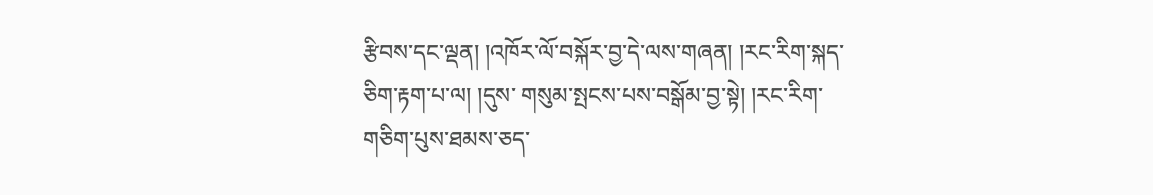རྩིབས་དང་ལྡན། །འཁོར་ལོ་བསྐོར་བྱ་དེ་ལས་གཞན། །རང་རིག་སྐད་ཅིག་རྟག་པ་ལ། །དུས་ གསུམ་སྤངས་པས་བསྒོམ་བྱ་སྟེ། །རང་རིག་གཅིག་པུས་ཐམས་ཅད་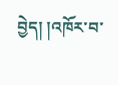བྱེད། །འཁོར་བ་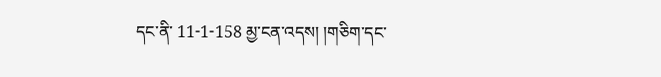དང་ནི་ 11-1-158 མྱ་ངན་འདས། །གཅིག་དང་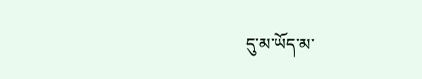དུ་མ་ཡོད་མ་